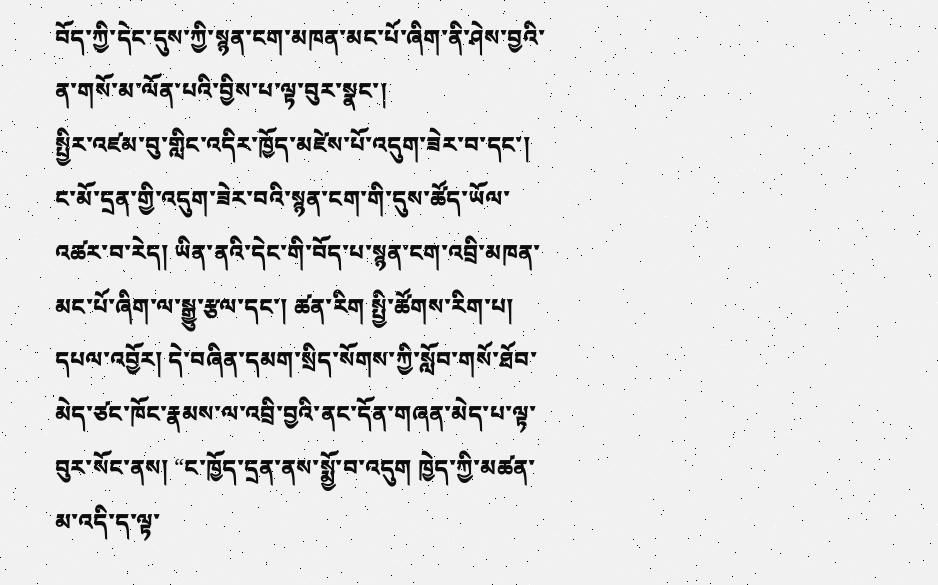བོད་ཀྱི་དེང་དུས་ཀྱི་སྙན་ངག་མཁན་མང་པོ་ཞིག་ནི་ཤེས་བྱའི་ན་གསོ་མ་ལོན་པའི་བྱིས་པ་ལྟ་བུར་སྣང་།
སྤྱིར་འཛམ་བུ་གླིང་འདིར་ཁྱོད་མཛེས་པོ་འདུག་ཟེར་བ་དང་། ང་མོ་དྲན་གྱི་འདུག་ཟེར་བའི་སྙན་ངག་གི་དུས་ཚོད་ཡོལ་འཚར་བ་རེད། ཡིན་ནའི་དེང་གི་བོད་པ་སྙན་ངག་འབྲི་མཁན་མང་པོ་ཞིག་ལ་སྒྱུ་རྩལ་དང་། ཚན་རིག སྤྱི་ཚོགས་རིག་པ། དཔལ་འབྱོར། དེ་བཞིན་དམག་སྲིད་སོགས་ཀྱི་སློབ་གསོ་ཐོབ་མེད་ཙང་ཁོང་རྣམས་ལ་འབྲི་བྱའི་ནང་དོན་གཞན་མེད་པ་ལྟ་བུར་སོང་ནས། “ང་ཁྱོད་དྲན་ནས་སྨྱོ་བ་འདུག ཁྱེད་ཀྱི་མཚན་མ་འདི་ད་ལྟ་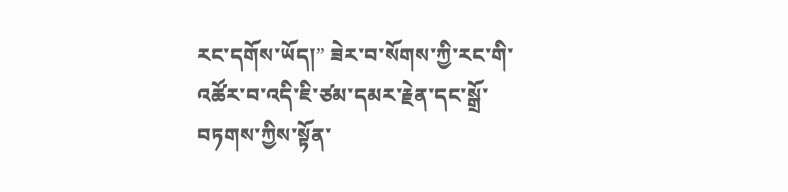རང་དགོས་ཡོད།” ཟེར་བ་སོགས་ཀྱི་རང་གི་འཚོར་བ་འདི་ཇི་ཙམ་དམར་རྗེན་དང་སྒྲོ་བཏགས་ཀྱིས་སྟོན་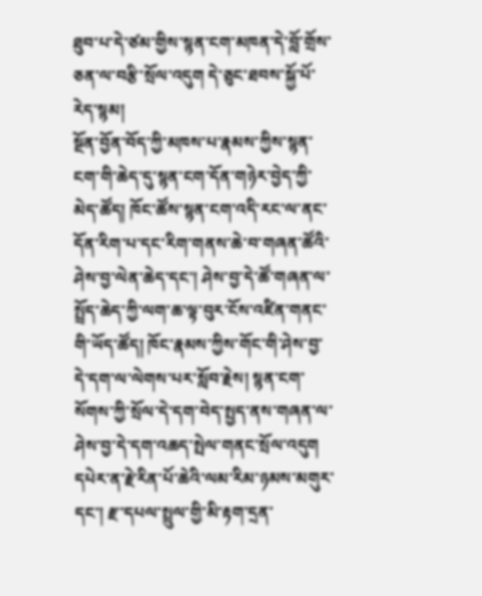ཐུབ་པ་དེ་ཙམ་གྱིས་སྙན་ངག་མཁན་དེ་བློ་གྲོས་ཅན་ལ་བརྩི་སྲོལ་འདུག དེ་ཅུང་ཐབས་སྐྱོ་པོ་རེད་སྙམ།
སྔོན་བྱོན་བོད་ཀྱི་མཁས་པ་རྣམས་ཀྱིས་སྙན་ངག་གི་ཆེད་དུ་སྙན་ངག་དོན་གཉེར་བྱེད་ཀྱི་མེད་ཚོད། ཁོང་ཚོས་སྙན་ངག་འདི་རང་ལ་ནང་དོན་རིག་པ་དང་རིག་གནས་ཆེ་བ་གཞན་ཚོའི་ཤེས་བྱ་ལེན་ཆེད་དང་། ཤེས་བྱ་དེ་ཚོ་གཞན་ལ་སྤྲོད་ཆེད་ཀྱི་ལག་ཆ་ལྟ་བུར་ངོས་འཛིན་གནང་གི་ཡོད་ཚོད། ཁོང་རྣམས་ཀྱིས་གོང་གི་ཤེས་བྱ་དེ་དག་ལ་ལེགས་པར་སློབ་རྗེས། སྙན་ངག་སོགས་ཀྱི་སྲོལ་དེ་དག་བེད་སྤྱད་ནས་གཞན་ལ་ཤེས་བྱ་དེ་དག་འཆད་སྤེལ་གནང་སྲོལ་འདུག དཔེར་ན་རྗེ་རིན་པོ་ཆེའི་ལམ་རིམ་ཉམས་མགུར་དང་། རྫ་དཔལ་སྤྲུལ་གྱི་མི་རྟག་དྲན་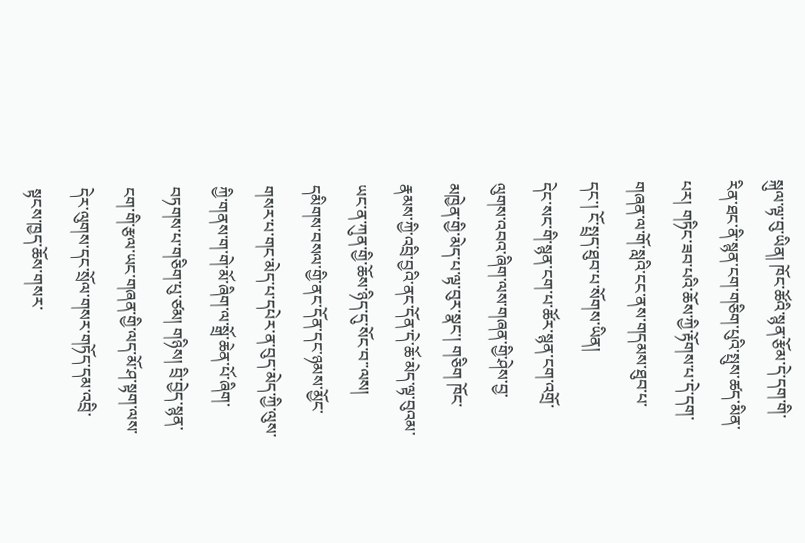སྐུལ་ལྟ་བུ་ཡིན། ཁོང་ཚོའི་སྙན་རྩོམ་དེ་དག་གི་རིན་ཐང་ནི་སྙན་ངག་གཅིག་པུའི་སྤུས་ཚད་མིན་པར། གཏིང་ཟབ་པའི་ཆོས་ཀྱི་རྟོགས་པ་དེ་དག་གཞན་ལ་གོ་སླའི་ངང་ནས་གདམས་ཐུབ་པ་དང་། ངོ་སྤྲད་ཐུབ་པ་སོགས་ཡིན།
དེང་སང་གི་སྙན་ངག་པ་ཚོར་སྙན་ངག་འགྲོ་ལུགས་འབའ་ཞིག་ལས་གཞན་གྱི་ཤེས་བྱ་མཁྱེན་གྱི་མེད་པ་ལྟ་བུར་སྣང་། གཅིག ཁོང་རྣམས་ཀྱི་འབྲི་བྱའི་ནང་དོན་དེ་ཆོ་མེད་ལྟ་བུའམ་ཡང་ན་ཀུན་གྱི་ཆོས་ཉིད་དུ་སོང་བ་་ལས། དམིགས་བསལ་གྱི་ནང་དོན་དང་ཉམས་མྱོང་གསར་པ་གང་མེད་པ་དཔེར་ན་བུད་མེད་ཀྱི་ལུས་ཀྱི་གནས་ག་གེ་མོ་ཞིག་ལ་སྒྲོ་ཆེན་པོ་ཞིག་བཏགས་པ་གཅིག་པུ་ཙམ། གཉིས། བྲི་བྱེད་སྙན་ངག་གི་རྩལ་ཡང་གཞན་གྱི་ལད་མོ་ཤ་སྟག་ལས་དེར་ལུགས་དང་སྲོལ་གསར་གཏོད་དམ་འབྲི་སྟངས་ཁྱད་ཆོས་གསར་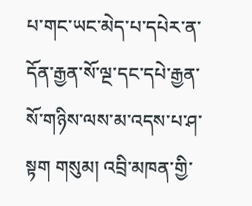པ་གང་ཡང་མེད་པ་དཔེར་ན་དོན་རྒྱན་སོ་ལྔ་དང་དཔེ་རྒྱན་སོ་གཉིས་ལས་མ་འདས་པ་ཤ་སྟག གསུམ། འབྲི་མཁན་གྱི་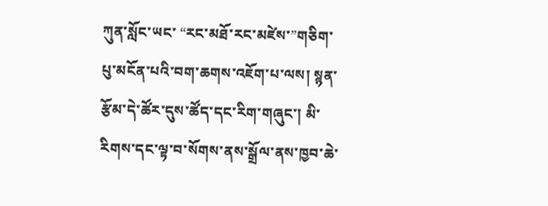ཀུན་སློང་ཡང་ “རང་མཐོ་རང་མཛེས་”གཅིག་པུ་མངོན་པའི་བག་ཆགས་འཇོག་པ་ལས། སྙན་རྩོམ་དེ་ཚོར་དུས་ཚོད་དང་རིག་གཞུང་། མི་རིགས་དང་ལྟ་བ་སོགས་ནས་སྒྲོལ་ནས་ཁྱབ་ཆེ་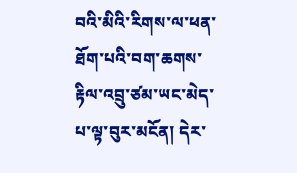བའི་མིའི་རིགས་ལ་ཕན་ཐོག་པའི་བག་ཆགས་རྟིལ་འབྲུ་ཙམ་ཡང་མེད་པ་ལྟ་བུར་མངོན། དེར་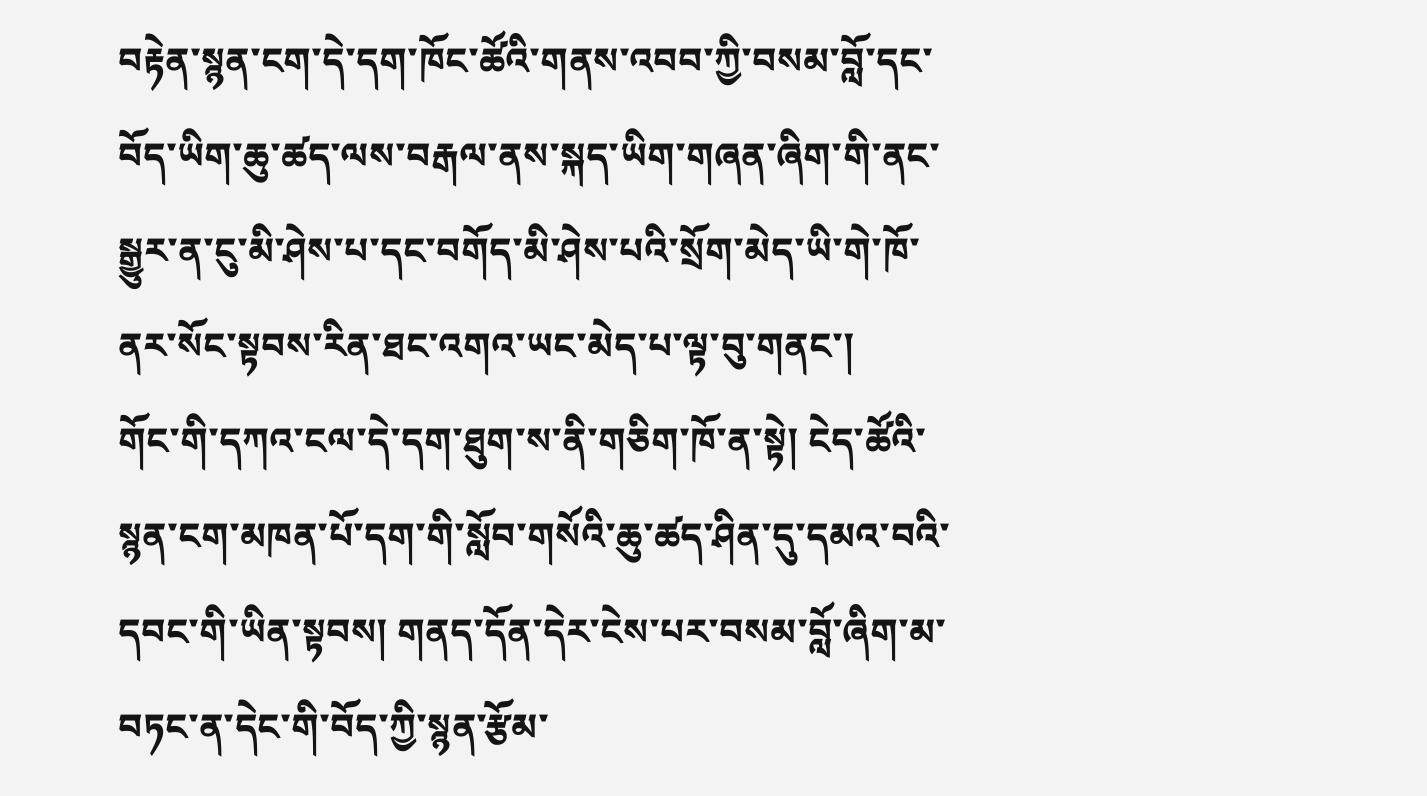བརྟེན་སྙན་ངག་དེ་དག་ཁོང་ཚོའི་གནས་འབབ་ཀྱི་བསམ་བློ་དང་བོད་ཡིག་ཆུ་ཚད་ལས་བརྒལ་ནས་སྐད་ཡིག་གཞན་ཞིག་གི་ནང་སྒྱུར་ན་ངུ་མི་ཤེས་པ་དང་བགོད་མི་ཤེས་པའི་སྲོག་མེད་ཡི་གེ་ཁོ་ནར་སོང་སྟབས་རིན་ཐང་འགའ་ཡང་མེད་པ་ལྟ་བུ་གནང་།
གོང་གི་དཀའ་ངལ་དེ་དག་ཐུག་ས་ནི་གཅིག་ཁོ་ན་སྟེ། ངེད་ཚོའི་སྙན་ངག་མཁན་པོ་དག་གི་སློབ་གསོའི་ཆུ་ཚད་ཤིན་དུ་དམའ་བའི་དབང་གི་ཡིན་སྟབས། གནད་དོན་དེར་ངེས་པར་བསམ་བློ་ཞིག་མ་བཏང་ན་དེང་གི་བོད་ཀྱི་སྙན་རྩོམ་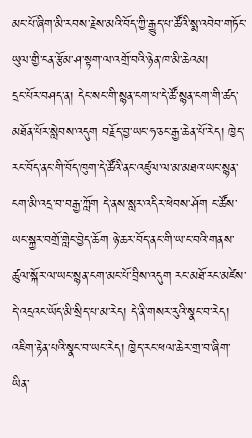མང་པོ་ཞིག་མི་རབས་རྗེས་མའི་བོད་ཀྱི་རྒྱུད་པ་ཚོའི་སྨ་འབེབ་གཏོང་ཡུལ་གྱི་ངན་རྩོམ་ཤ་སྟག་ལ་འགྲོ་བའི་ཉེན་ཁ་མི་ཆེའམ།
དྲང་པོར་བཤད་ན། དེང་སང་གི་སྙན་ངག་པ་དེ་ཚོ་སྙན་ངག་གི་ཚད་མཐོན་པོར་སླེབས་འདུག བརྗོད་བྱ་ཡང་ཧ་ཅང་རྒྱ་ཆེན་པོ་རེད། ཁྱེད་རང་བོད་ནང་གི་བོད་ཁུག་དེ་ཚོའི་ནང་འཛུལ་ལ་མ་མཐའ་ཡང་སྙན་ངག་མི་འདྲ་བ་བརྒྱ་ཀློག དེ་ནས་སླར་འདིར་ཕེབས་ཤོག ང་ཚོས་ཡང་སྐྱར་བགྲོ་གླེང་བྱེད་ཆོག ཉེ་ཆར་བོད་ནང་གི་ཡ་ང་བའི་གནས་ཚུལ་སྐོར་ལ་ཡང་སྙན་ངག་མང་པོ་བྲིས་འདུག རང་མཐོ་རང་མཛེས་དེ་འདྲའང་ཡོད་མི་སྲིད་པ་མ་རེད། དེ་ནི་གསར་རུའི་སྣང་བ་རེད། འཇིག་རྟེན་པའི་སྣང་བ་ཡང་རེད། ཁྱེད་རང་ཕལ་ཆེར་གྲ་བ་ཞིག་ཡིན་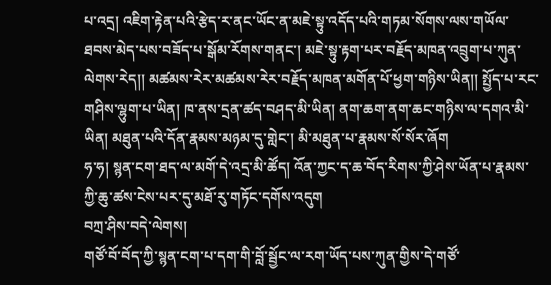པ་འདྲ། འཇིག་རྟེན་པའི་རྩེད་ར་ནང་ཡོང་ན་མཇེ་སྟུ་འདོད་པའི་གཏམ་སོགས་ལས་གཡོལ་ཐབས་མེད་པས་བཟོད་པ་སྒོམ་རོགས་གནང་། མཇེ་སྟུ་རྟག་པར་བརྗོད་མཁན་འབྲུག་པ་ཀུན་ལེགས་རེད།། མཚམས་རེར་མཚམས་རེར་བརྗོད་མཁན་མགོན་པོ་ཕྱག་གཉིས་ཡིན།། སྤྱོད་པ་རང་གཤིས་ལྷུག་པ་ཡིན། ཁ་ནས་དྲན་ཚད་བཤད་མི་ཡིན། ནག་ཆག་ནག་ཆང་གཉིས་ལ་དགའ་མི་ཡིན། མཐུན་པའི་དོན་རྣམས་མཉམ་དུ་གླེང་། མི་མཐུན་པ་རྣམས་སོ་སོར་ཞོག
ཧ་ཧ། སྙན་ངག་ཐད་ལ་མགོ་དེ་འདྲ་མི་ཚོད། འོན་ཀྱང་ད་ཆ་བོད་རིགས་ཀྱི་ཤེས་ཡོན་པ་རྣམས་ཀྱི་ཆུ་ཚས་ངེས་པར་དུ་མཐོ་རུ་གཏོང་དགོས་འདུག
བཀྲ་ཤིས་བདེ་ལེགས།
གཙོ་བོ་བོད་ཀྱི་སྙན་ངག་པ་དག་གི་བློ་སྦྱོང་ལ་རག་ཡོད་པས་ཀུན་གྱིས་དེ་གཙོ་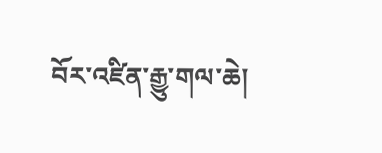བོར་འཛིན་རྒྱུ་གལ་ཆེ།